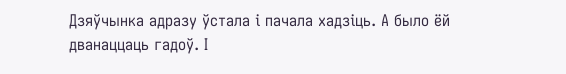Дзяўчынка адразу ўстала і пачала хадзіць. А было ёй дванаццаць гадоў. І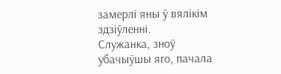замерлі яны ў вялікім здзіўленні.
Служанка, зноў убачыўшы яго, пачала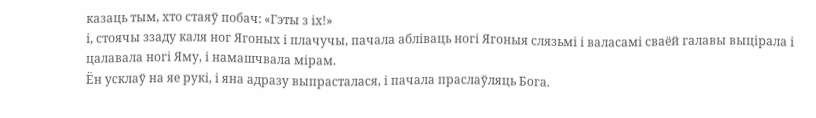казаць тым, хто стаяў побач: «Гэты з іх!»
і, стоячы ззаду каля ног Ягоных і плачучы, пачала абліваць ногі Ягоныя слязьмі і валасамі сваёй галавы выцірала і цалавала ногі Яму, і намашчвала мірам.
Ён усклаў на яе рукі, і яна адразу выпрасталася, і пачала праслаўляць Бога.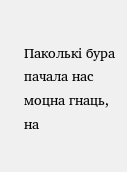Паколькі бура пачала нас моцна гнаць, на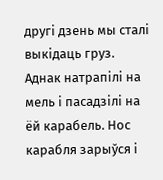другі дзень мы сталі выкідаць груз.
Аднак натрапілі на мель і пасадзілі на ёй карабель. Нос карабля зарыўся і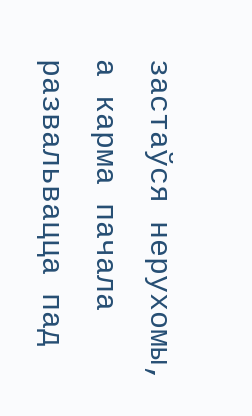застаўся нерухомы, а карма пачала развальвацца пад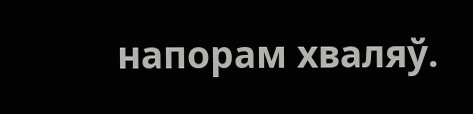напорам хваляў.